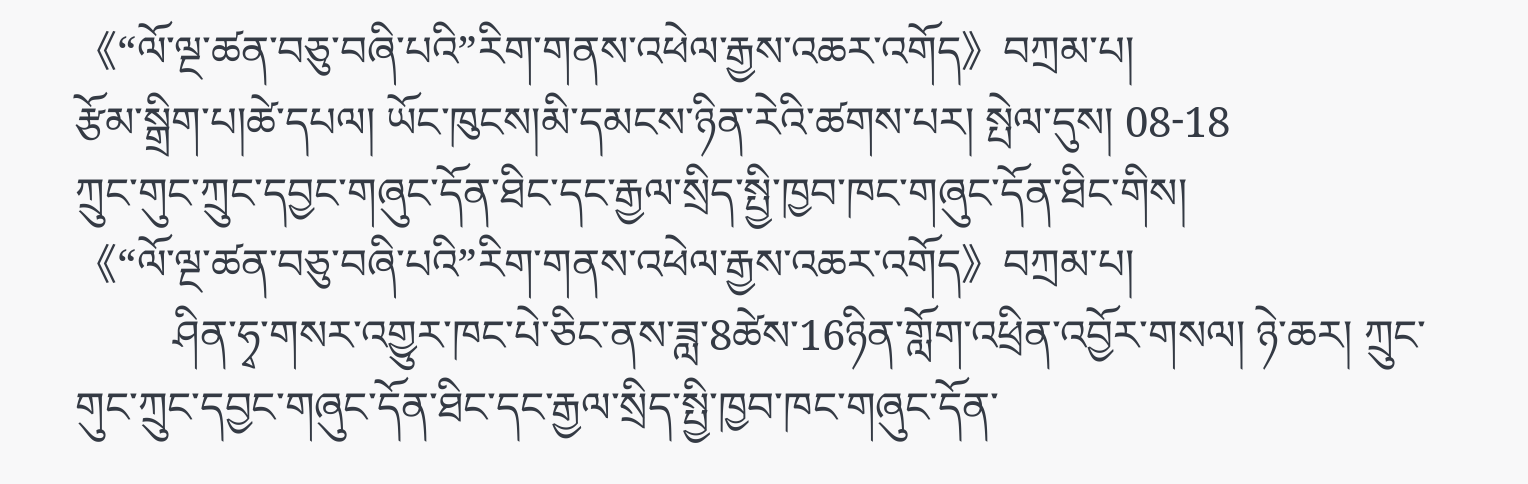《“ལོ་ལྔ་ཚན་བཅུ་བཞི་པའི”རིག་གནས་འཕེལ་རྒྱས་འཆར་འགོད》བཀྲམ་པ།
རྩོམ་སྒྲིག་པ།ཚེ་དཔལ། ཡོང་ཁུངས།མི་དམངས་ཉིན་རེའི་ཚགས་པར། སྤེལ་དུས། 08-18
ཀྲུང་གུང་ཀྲུང་དབྱང་གཞུང་དོན་ཐིང་དང་རྒྱལ་སྲིད་སྤྱི་ཁྱབ་ཁང་གཞུང་དོན་ཐིང་གིས།
《“ལོ་ལྔ་ཚན་བཅུ་བཞི་པའི”རིག་གནས་འཕེལ་རྒྱས་འཆར་འགོད》བཀྲམ་པ།
         ཤིན་ཧྭ་གསར་འགྱུར་ཁང་པེ་ཅིང་ནས་ཟླ་8ཚེས་16ཉིན་གློག་འཕྲིན་འབྱོར་གསལ། ཉེ་ཆར། ཀྲུང་གུང་ཀྲུང་དབྱང་གཞུང་དོན་ཐིང་དང་རྒྱལ་སྲིད་སྤྱི་ཁྱབ་ཁང་གཞུང་དོན་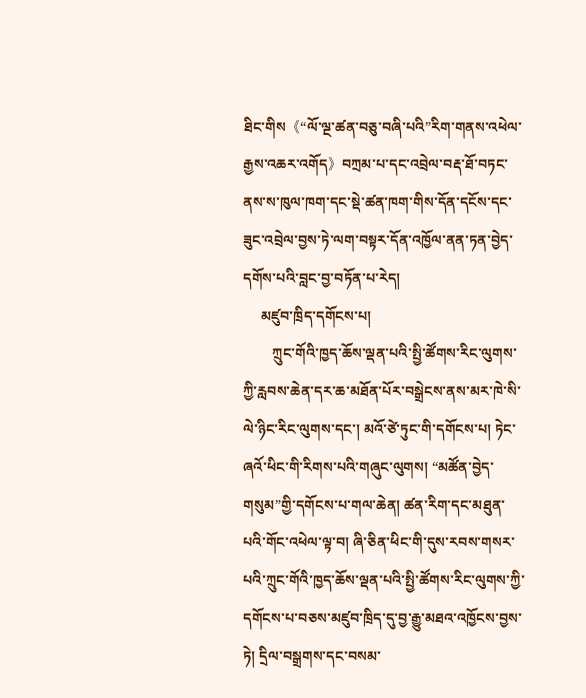ཐིང་གིས《“ལོ་ལྔ་ཚན་བཅུ་བཞི་པའི”རིག་གནས་འཕེལ་རྒྱས་འཆར་འགོད》བཀྲམ་པ་དང་འབྲེལ་བརྡ་ཐོ་བཏང་ནས་ས་ཁུལ་ཁག་དང་སྡེ་ཚན་ཁག་གིས་དོན་དངོས་དང་ཟུང་འབྲེལ་བྱས་ཏེ་ལག་བསྟར་དོན་འཁྱོལ་ནན་ཏན་བྱེད་དགོས་པའི་བླང་བྱ་བཏོན་པ་རེད།
     མཛུབ་ཁྲིད་དགོངས་པ།
        ཀྲུང་གོའི་ཁྱད་ཆོས་ལྡན་པའི་སྤྱི་ཚོགས་རིང་ལུགས་ཀྱི་རླབས་ཆེན་དར་ཆ་མཐོན་པོར་བསྒྲེངས་ནས་མར་ཁེ་སི་ལེ་ཉིང་རིང་ལུགས་དང་། མའོ་ཙེ་ཏུང་གི་དགོངས་པ། ཏེང་ཞའོ་ཕིང་གི་རིགས་པའི་གཞུང་ལུགས། “མཚོན་བྱེད་གསུམ”གྱི་དགོངས་པ་གལ་ཆེན། ཚན་རིག་དང་མཐུན་པའི་གོང་འཕེལ་ལྟ་བ། ཞི་ཅིན་ཕིང་གི་དུས་རབས་གསར་པའི་ཀྲུང་གོའི་ཁྱད་ཆོས་ལྡན་པའི་སྤྱི་ཚོགས་རིང་ལུགས་ཀྱི་དགོངས་པ་བཅས་མཛུབ་ཁྲིད་དུ་བྱ་རྒྱུ་མཐའ་འཁྱོངས་བྱས་ཏེ། དྲིལ་བསྒྲགས་དང་བསམ་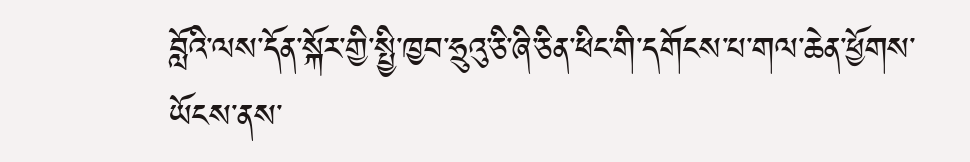བློའི་ལས་དོན་སྐོར་གྱི་སྤྱི་ཁྱབ་ཧྲུའུ་ཅི་ཞི་ཅིན་ཕིང་གི་དགོངས་པ་གལ་ཆེན་ཕྱོགས་ཡོངས་ནས་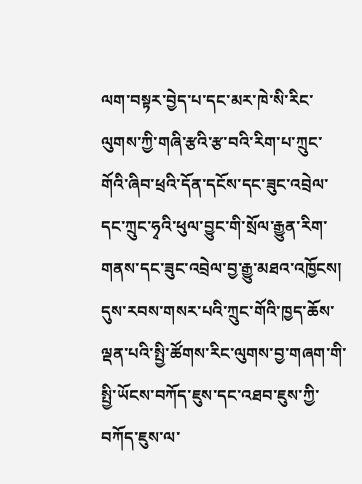ལག་བསྟར་བྱེད་པ་དང་མར་ཁེ་སི་རིང་ལུགས་ཀྱི་གཞི་རྩའི་རྩ་བའི་རིག་པ་ཀྲུང་གོའི་ཞིབ་ཕྲའི་དོན་དངོས་དང་ཟུང་འབྲེལ་དང་ཀྲུང་ཧྭའི་ཕུལ་བྱུང་གི་སྲོལ་རྒྱུན་རིག་གནས་དང་ཟུང་འབྲེལ་བྱ་རྒྱུ་མཐའ་འཁྱོངས། དུས་རབས་གསར་པའི་ཀྲུང་གོའི་ཁྱད་ཆོས་ལྡན་པའི་སྤྱི་ཚོགས་རིང་ལུགས་བྱ་གཞག་གི་སྤྱི་ཡོངས་བཀོད་ཇུས་དང་འཐབ་ཇུས་ཀྱི་བཀོད་ཇུས་ལ་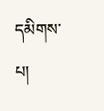དམིགས་པ།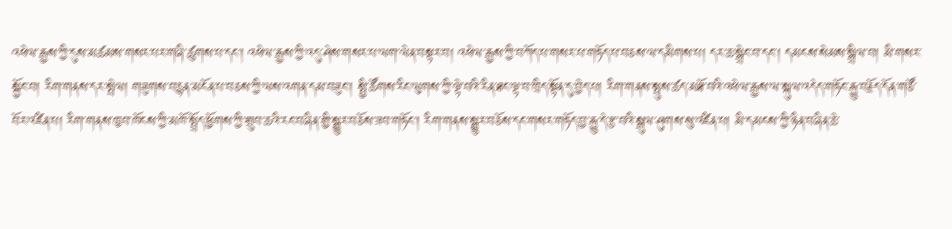འཕེལ་རྒྱས་ཀྱི་དུས་མཚམས་གསར་པར་གཞི་ཚུགས་པ་དང་། འཕེལ་རྒྱས་ཀྱི་འདུ་ཤེས་གསར་པ་ལག་ལེན་བསྟར་བ། འཕེལ་རྒྱས་ཀྱི་བཀོད་པ་གསར་པ་གཏོད་པ་བཅས་ལ་དམིགས་པ། དར་ཆ་སྒྲེང་བ་དང་། དམངས་སེམས་སྒྲིལ་བ། མི་གསར་སྐྱོང་བ། རིག་གནས་དར་སྤེལ། གཟུགས་བརྙན་མངོན་པ་བཅས་ཀྱི་ལས་འགན་དམ་བཟུང་། སྤྱི་ཚོགས་རིང་ལུགས་ཀྱི་ལྟེ་བའི་རིན་ཐང་ལྟ་བ་ཁྲིད་སྟོན་དུ་བྱེད་པ། རིག་གནས་སྤུས་ཚད་མཐོ་བའི་འཕེལ་རྒྱས་ལ་སྐུལ་འདེད་གཏོང་རྒྱུ་བརྗོད་དོན་གཙོ་བོར་འཛིན་པ། རིག་གནས་ཁྱབ་ཁོངས་ཀྱི་མཁོ་སྤྲོད་ཕྱོགས་ཀྱི་གྲུབ་ཆའི་རང་བཞིན་གྱི་སྒྱུར་བཅོས་ཟབ་གཏོང་། རིག་གནས་སྒྱུར་བཅོས་དང་གསར་གཏོད་བྱ་རྒྱུ་དེ་རྩ་བའི་སྒུལ་ཤུགས་སུ་འཛིན་པ། མི་དམངས་ཀྱི་ཉིན་བཞིན་ཆེ་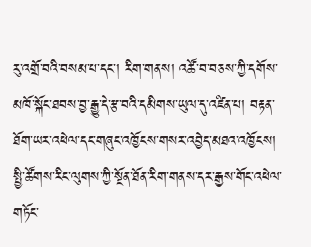རུ་འགྲོ་བའི་བསམ་པ་དང་། རིག་གནས། འཚོ་བ་བཅས་ཀྱི་དགོས་མཁོ་སྐོང་ཐབས་བྱ་རྒྱུ་དེ་རྩ་བའི་དམིགས་ཡུལ་དུ་འཛིན་པ། བརྟན་ཐོག་ཡར་འཕེལ་དང་གཞུང་འཁྱོངས་གསར་འབྱེད་མཐའ་འཁྱོངས། སྤྱི་ཚོགས་རིང་ལུགས་ཀྱི་སྔོན་ཐོན་རིག་གནས་དར་རྒྱས་གོང་འཕེལ་གཏོང་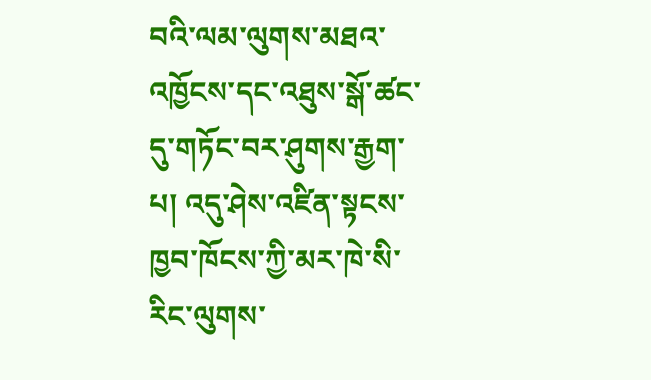བའི་ལམ་ལུགས་མཐའ་འཁྱོངས་དང་འཐུས་སྒོ་ཚང་དུ་གཏོང་བར་ཤུགས་རྒྱག་པ། འདུ་ཤེས་འཛིན་སྟངས་ཁྱབ་ཁོངས་ཀྱི་མར་ཁེ་སི་རིང་ལུགས་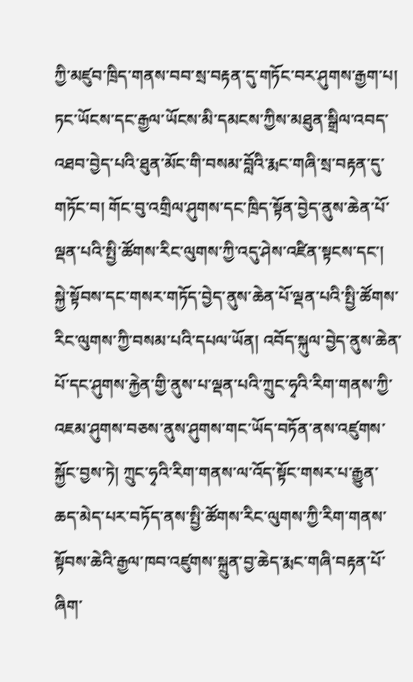ཀྱི་མཛུབ་ཁྲིད་གནས་བབ་སྲ་བརྟན་དུ་གཏོང་བར་ཤུགས་རྒྱག་པ། ཏང་ཡོངས་དང་རྒྱལ་ཡོངས་མི་དམངས་ཀྱིས་མཐུན་སྒྲིལ་འབད་འཐབ་བྱེད་པའི་ཐུན་མོང་གི་བསམ་བློའི་རྨང་གཞི་སྲ་བརྟན་དུ་གཏོང་བ། གོང་བུ་འགྲིལ་ཤུགས་དང་ཁྲིད་སྟོན་བྱེད་ནུས་ཆེན་པོ་ལྡན་པའི་སྤྱི་ཚོགས་རིང་ལུགས་ཀྱི་འདུ་ཤེས་འཛིན་སྟངས་དང་། སྐྱེ་སྟོབས་དང་གསར་གཏོད་བྱེད་ནུས་ཆེན་པོ་ལྡན་པའི་སྤྱི་ཚོགས་རིང་ལུགས་ཀྱི་བསམ་པའི་དཔལ་ཡོན། འབོད་སྐུལ་བྱེད་ནུས་ཆེན་པོ་དང་ཤུགས་རྐྱེན་གྱི་ནུས་པ་ལྡན་པའི་ཀྲུང་ཧྭའི་རིག་གནས་ཀྱི་འཇམ་ཤུགས་བཅས་ནུས་ཤུགས་གང་ཡོད་བཏོན་ནས་འཛུགས་སྐྱོང་བྱས་ཏེ། ཀྲུང་ཧྭའི་རིག་གནས་ལ་འོད་སྟོང་གསར་པ་རྒྱུན་ཆད་མེད་པར་བཏོད་ནས་སྤྱི་ཚོགས་རིང་ལུགས་ཀྱི་རིག་གནས་སྟོབས་ཆེའི་རྒྱལ་ཁབ་འཛུགས་སྐྲུན་བྱ་ཆེད་རྨང་གཞི་བརྟན་པོ་ཞིག་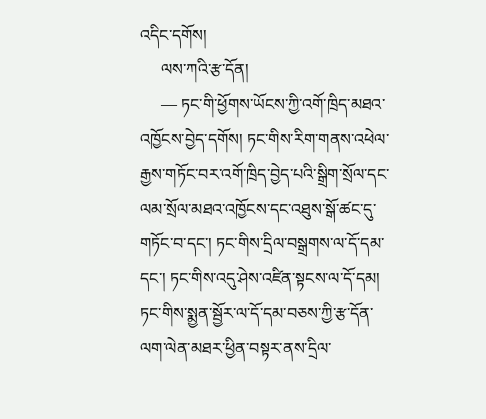འདིང་དགོས།
     ལས་ཀའི་རྩ་དོན།
     — ཏང་གི་ཕྱོགས་ཡོངས་ཀྱི་འགོ་ཁྲིད་མཐའ་འཁྱོངས་བྱེད་དགོས། ཏང་གིས་རིག་གནས་འཕེལ་རྒྱས་གཏོང་བར་འགོ་ཁྲིད་བྱེད་པའི་སྒྲིག་སྲོལ་དང་ལམ་སྲོལ་མཐའ་འཁྱོངས་དང་འཐུས་སྒོ་ཚང་དུ་གཏོང་བ་དང་། ཏང་གིས་དྲིལ་བསྒྲགས་ལ་དོ་དམ་དང་། ཏང་གིས་འདུ་ཤེས་འཛིན་སྟངས་ལ་དོ་དམ། ཏང་གིས་སྨྱན་སྦྱོར་ལ་དོ་དམ་བཅས་ཀྱི་རྩ་དོན་ལག་ལེན་མཐར་ཕྱིན་བསྟར་ནས་དྲིལ་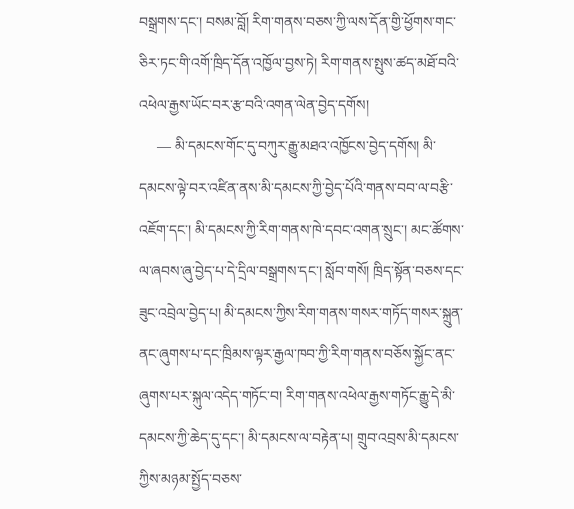བསྒྲགས་དང་། བསམ་བློ། རིག་གནས་བཅས་ཀྱི་ལས་དོན་གྱི་ཕྱོགས་གང་ཅིར་ཏང་གི་འགོ་ཁྲིད་དོན་འཁྱོལ་བྱས་ཏེ། རིག་གནས་སྤུས་ཚད་མཐོ་བའི་འཕེལ་རྒྱས་ཡོང་བར་རྩ་བའི་འགན་ལེན་བྱེད་དགོས།
     — མི་དམངས་གོང་དུ་བཀུར་རྒྱུ་མཐའ་འཁྱོངས་བྱེད་དགོས། མི་དམངས་ལྟེ་བར་འཛིན་ནས་མི་དམངས་ཀྱི་བྱེད་པོའི་གནས་བབ་ལ་བརྩི་འཇོག་དང་། མི་དམངས་ཀྱི་རིག་གནས་ཁེ་དབང་འགན་སྲུང་། མང་ཚོགས་ལ་ཞབས་ཞུ་བྱེད་པ་དེ་དྲིལ་བསྒྲགས་དང་། སློབ་གསོ། ཁྲིད་སྟོན་བཅས་དང་ཟུང་འབྲེལ་བྱེད་པ། མི་དམངས་ཀྱིས་རིག་གནས་གསར་གཏོད་གསར་སྐྲུན་ནང་ཞུགས་པ་དང་ཁྲིམས་ལྟར་རྒྱལ་ཁབ་ཀྱི་རིག་གནས་བཅོས་སྐྱོང་ནང་ཞུགས་པར་སྐུལ་འདེད་གཏོང་བ། རིག་གནས་འཕེལ་རྒྱས་གཏོང་རྒྱུ་དེ་མི་དམངས་ཀྱི་ཆེད་དུ་དང་། མི་དམངས་ལ་བརྟེན་པ། གྲུབ་འབྲས་མི་དམངས་ཀྱིས་མཉམ་སྤྱོད་བཅས་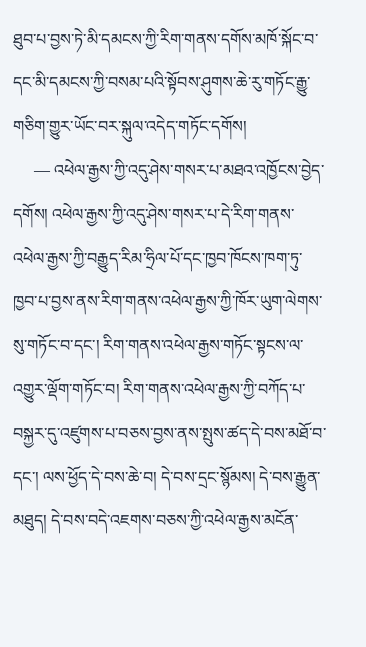ཐུབ་པ་བྱས་ཏེ་མི་དམངས་ཀྱི་རིག་གནས་དགོས་མཁོ་སྐོང་བ་དང་མི་དམངས་ཀྱི་བསམ་པའི་སྟོབས་ཤུགས་ཆེ་རུ་གཏོང་རྒྱུ་གཅིག་གྱུར་ཡོང་བར་སྐུལ་འདེད་གཏོང་དགོས།
     — འཕེལ་རྒྱས་ཀྱི་འདུ་ཤེས་གསར་པ་མཐའ་འཁྱོངས་བྱེད་དགོས། འཕེལ་རྒྱས་ཀྱི་འདུ་ཤེས་གསར་པ་དེ་རིག་གནས་འཕེལ་རྒྱས་ཀྱི་བརྒྱུད་རིམ་ཧྲིལ་པོ་དང་ཁྱབ་ཁོངས་ཁག་ཏུ་ཁྱབ་པ་བྱས་ནས་རིག་གནས་འཕེལ་རྒྱས་ཀྱི་ཁོར་ཡུག་ལེགས་སུ་གཏོང་བ་དང་། རིག་གནས་འཕེལ་རྒྱས་གཏོང་སྟངས་ལ་འགྱུར་ལྡོག་གཏོང་བ། རིག་གནས་འཕེལ་རྒྱས་ཀྱི་བཀོད་པ་བསྐྱར་དུ་འཛུགས་པ་བཅས་བྱས་ནས་སྤུས་ཚད་དེ་བས་མཐོ་བ་དང་། ལས་ཕྱོད་དེ་བས་ཆེ་བ། དེ་བས་དྲང་སྙོམས། དེ་བས་རྒྱུན་མཐུད། དེ་བས་བདེ་འཇགས་བཅས་ཀྱི་འཕེལ་རྒྱས་མངོན་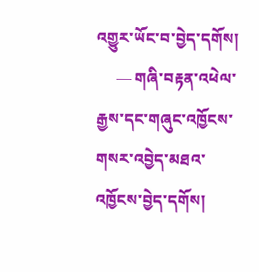འགྱུར་ཡོང་བ་བྱེད་དགོས།
     — གཞི་བརྟན་འཕེལ་རྒྱས་དང་གཞུང་འཁྱོངས་གསར་འབྱེད་མཐའ་འཁྱོངས་བྱེད་དགོས།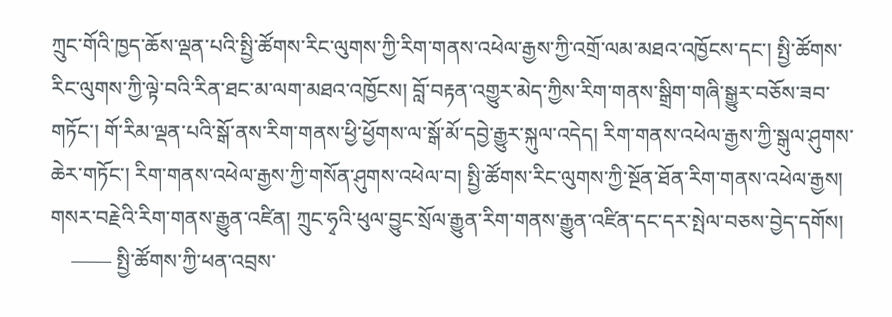ཀྲུང་གོའི་ཁྱད་ཆོས་ལྡན་པའི་སྤྱི་ཚོགས་རིང་ལུགས་ཀྱི་རིག་གནས་འཕེལ་རྒྱས་ཀྱི་འགྲོ་ལམ་མཐའ་འཁྱོངས་དང་། སྤྱི་ཚོགས་རིང་ལུགས་ཀྱི་ལྟེ་བའི་རིན་ཐང་མ་ལག་མཐའ་འཁྱོངས། བློ་བརྟན་འགྱུར་མེད་ཀྱིས་རིག་གནས་སྒྲིག་གཞི་སྒྱུར་བཅོས་ཟབ་གཏོང་། གོ་རིམ་ལྡན་པའི་སྒོ་ནས་རིག་གནས་ཕྱི་ཕྱོགས་ལ་སྒོ་མོ་དབྱེ་རྒྱུར་སྐུལ་འདེད། རིག་གནས་འཕེལ་རྒྱས་ཀྱི་སྒུལ་ཤུགས་ཆེར་གཏོང་། རིག་གནས་འཕེལ་རྒྱས་ཀྱི་གསོན་ཤུགས་འཕེལ་བ། སྤྱི་ཚོགས་རིང་ལུགས་ཀྱི་སྔོན་ཐོན་རིག་གནས་འཕེལ་རྒྱས། གསར་བརྗེའི་རིག་གནས་རྒྱུན་འཛིན། ཀྲུང་ཧྭའི་ཕུལ་བྱུང་སྲོལ་རྒྱུན་རིག་གནས་རྒྱུན་འཛིན་དང་དར་སྤེལ་བཅས་བྱེད་དགོས།
    —— སྤྱི་ཚོགས་ཀྱི་ཕན་འབྲས་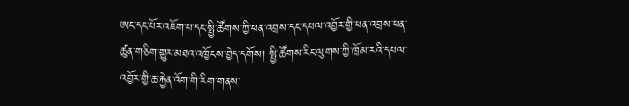ཨང་དང་པོར་འཇོག་པ་དང་སྤྱི་ཚོགས་ཀྱི་ཕན་འབྲས་དང་དཔལ་འབྱོར་གྱི་ཕན་འབྲས་ཕན་ཚུན་གཅིག་གྱུར་མཐའ་འཁྱོངས་བྱེད་དགོས། སྤྱི་ཚོགས་རིང་ལུགས་ཀྱི་ཁྲོམ་རའི་དཔལ་འབྱོར་གྱི་ཆ་རྐྱེན་འོག་གི་རིག་གནས་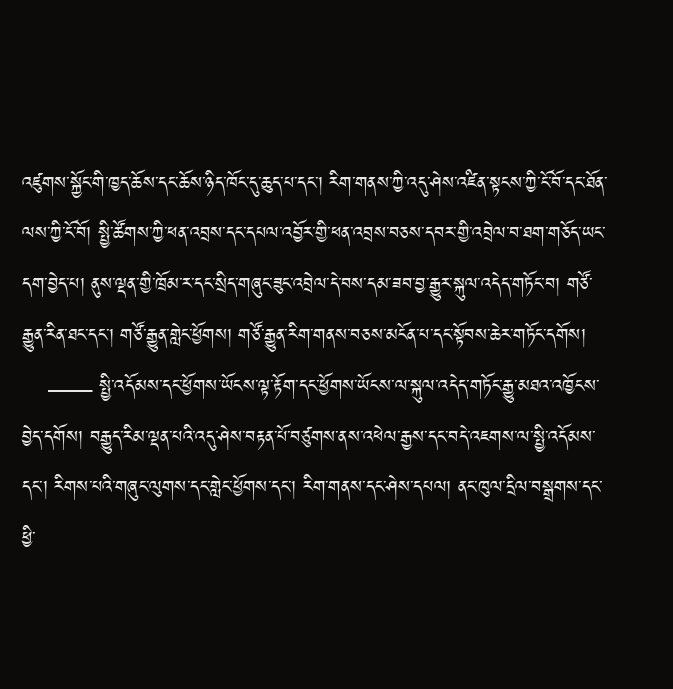འཛུགས་སྐྱོང་གི་ཁྱད་ཆོས་དང་ཆོས་ཉིད་ཁོང་དུ་ཆུད་པ་དང་། རིག་གནས་ཀྱི་འདུ་ཤེས་འཛིན་སྟངས་ཀྱི་ངོ་བོ་དང་ཐོན་ལས་ཀྱི་ངོ་བོ། སྤྱི་ཚོགས་ཀྱི་ཕན་འབྲས་དང་དཔལ་འབྱོར་གྱི་ཕན་འབྲས་བཅས་དབར་གྱི་འབྲེལ་བ་ཐག་གཅོད་ཡང་དག་བྱེད་པ། ནུས་ལྡན་གྱི་ཁྲོམ་ར་དང་སྲིད་གཞུང་ཟུང་འབྲེལ་དེ་བས་དམ་ཟབ་བྱ་རྒྱུར་སྐུལ་འདེད་གཏོང་བ། གཙོ་རྒྱུན་རིན་ཐང་དང་། གཙོ་རྒྱུན་གླེང་ཕྱོགས། གཙོ་རྒྱུན་རིག་གནས་བཅས་མངོན་པ་དང་སྟོབས་ཆེར་གཏོང་དགོས།
    —— སྤྱི་འདོམས་དང་ཕྱོགས་ཡོངས་ལྟ་རྟོག་དང་ཕྱོགས་ཡོངས་ལ་སྐུལ་འདེད་གཏོང་རྒྱུ་མཐའ་འཁྱོངས་བྱེད་དགོས། བརྒྱུད་རིམ་ལྡན་པའི་འདུ་ཤེས་བརྟན་པོ་བཙུགས་ནས་འཕེལ་རྒྱས་དང་བདེ་འཇགས་ལ་སྤྱི་འདོམས་དང་། རིགས་པའི་གཞུང་ལུགས་དང་གླེང་ཕྱོགས་དང་། རིག་གནས་དང་ཤེས་དཔལ། ནང་ཁུལ་དྲིལ་བསྒྲགས་དང་ཕྱི་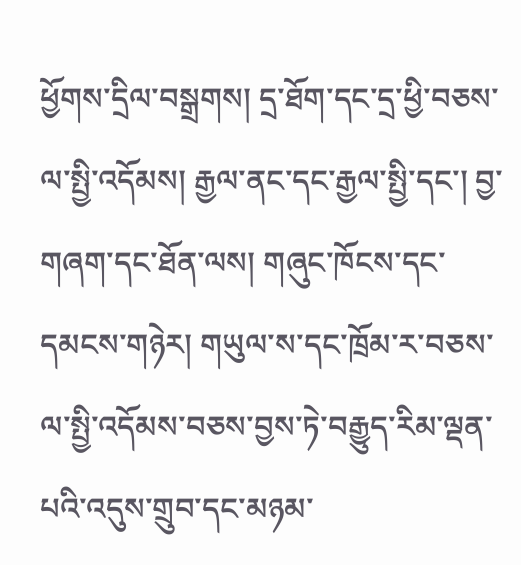ཕྱོགས་དྲིལ་བསྒྲགས། དྲ་ཐོག་དང་དྲ་ཕྱི་བཅས་ལ་སྤྱི་འདོམས། རྒྱལ་ནང་དང་རྒྱལ་སྤྱི་དང་། བྱ་གཞག་དང་ཐོན་ལས། གཞུང་ཁོངས་དང་དམངས་གཉེར། གཡུལ་ས་དང་ཁྲོམ་ར་བཅས་ལ་སྤྱི་འདོམས་བཅས་བྱས་ཏེ་བརྒྱུད་རིམ་ལྡན་པའི་འདུས་གྲུབ་དང་མཉམ་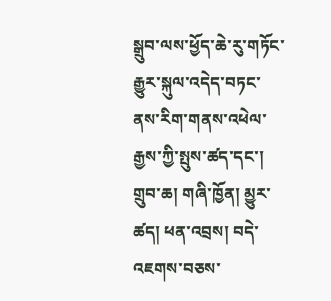སྒྲུབ་ལས་ཕྱོད་ཆེ་རུ་གཏོང་རྒྱུར་སྐུལ་འདེད་བཏང་ནས་རིག་གནས་འཕེལ་རྒྱས་ཀྱི་སྤུས་ཚད་དང་། གྲུབ་ཆ། གཞི་ཁྱོན། མྱུར་ཚད། ཕན་འབྲས། བདེ་འཇགས་བཅས་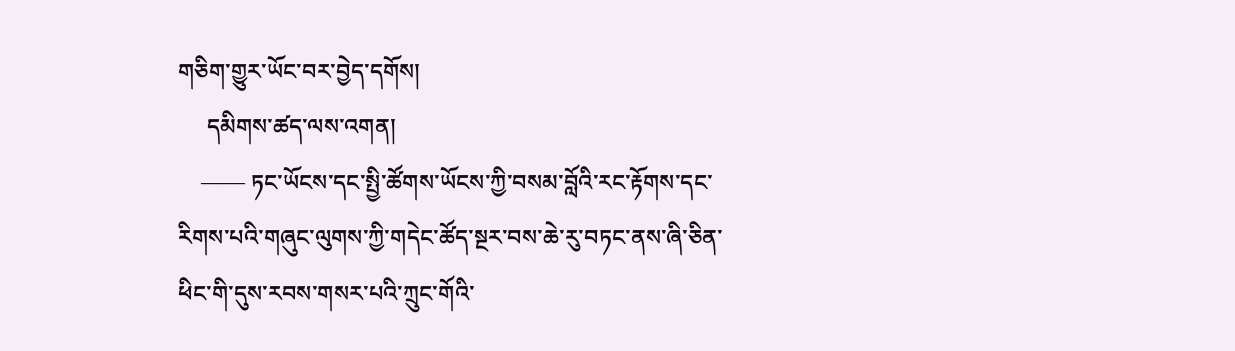གཅིག་གྱུར་ཡོང་བར་བྱེད་དགོས།
     དམིགས་ཚད་ལས་འགན།
    —— ཏང་ཡོངས་དང་སྤྱི་ཚོགས་ཡོངས་ཀྱི་བསམ་བློའི་རང་རྟོགས་དང་རིགས་པའི་གཞུང་ལུགས་ཀྱི་གདེང་ཚོད་སྔར་བས་ཆེ་རུ་བཏང་ནས་ཞི་ཅིན་ཕིང་གི་དུས་རབས་གསར་པའི་ཀྲུང་གོའི་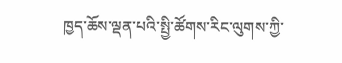ཁྱད་ཆོས་ལྡན་པའི་སྤྱི་ཚོགས་རིང་ལུགས་ཀྱི་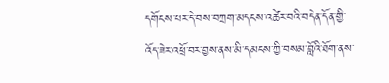དགོངས་པར་དེ་བས་བཀྲག་མདངས་འཚེར་བའི་བདེན་དོན་གྱི་འོད་ཟེར་འཕྲོ་བར་བྱས་ནས་མི་དམངས་ཀྱི་བསམ་བློའི་ཐོག་ནས་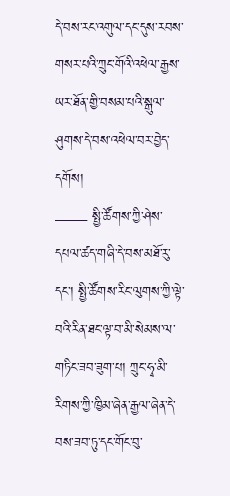དེ་བས་རང་འགུལ་དང་དུས་རབས་གསར་པའི་ཀྲུང་གོའི་འཕེལ་རྒྱས་ཡར་ཐོན་གྱི་བསམ་པའི་སྒུལ་ཤུགས་དེ་བས་འཕེལ་བར་བྱེད་དགོས།
—— སྤྱི་ཚོགས་ཀྱི་ཤེས་དཔལ་ཚད་གཞི་དེ་བས་མཐོ་རུ་དང་། སྤྱི་ཚོགས་རིང་ལུགས་ཀྱི་ལྟེ་བའི་རིན་ཐང་ལྟ་བ་མི་སེམས་ལ་གཏིང་ཟབ་ཟུག་པ། ཀྲུང་ཧྭ་མི་རིགས་ཀྱི་ཁྱིམ་ཞེན་རྒྱལ་ཞེན་དེ་བས་ཟབ་ཏུ་དང་གོང་བུ་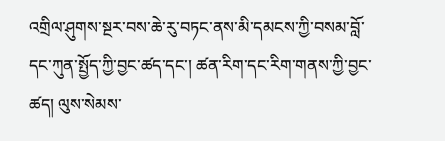འགྲིལ་ཤུགས་སྔར་བས་ཆེ་རུ་བཏང་ནས་མི་དམངས་ཀྱི་བསམ་བློ་དང་ཀུན་སྤྱོད་ཀྱི་བྱང་ཚད་དང་། ཚན་རིག་དང་རིག་གནས་ཀྱི་བྱང་ཚད། ལུས་སེམས་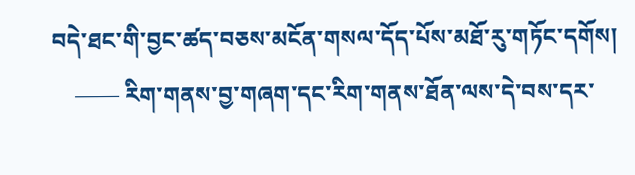བདེ་ཐང་གི་བྱང་ཚད་བཅས་མངོན་གསལ་དོད་པོས་མཐོ་རུ་གཏོང་དགོས།
    —— རིག་གནས་བྱ་གཞག་དང་རིག་གནས་ཐོན་ལས་དེ་བས་དར་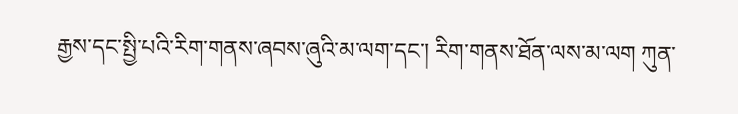རྒྱས་དང་སྤྱི་པའི་རིག་གནས་ཞབས་ཞུའི་མ་ལག་དང་། རིག་གནས་ཐོན་ལས་མ་ལག ཀུན་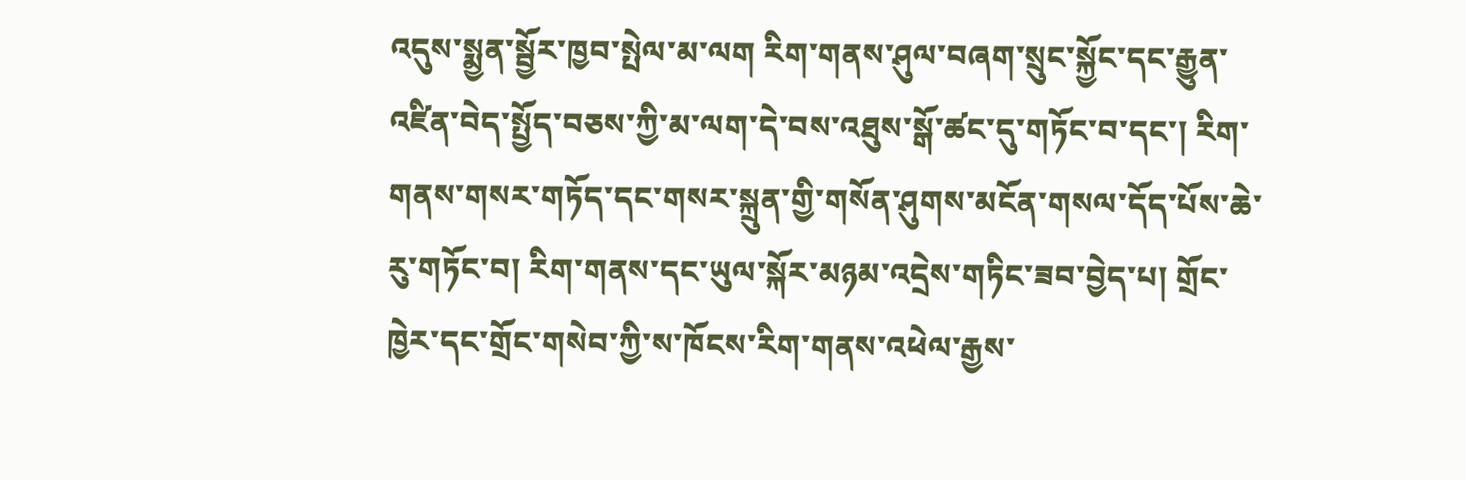འདུས་སྨྱན་སྦྱོར་ཁྱབ་སྤེལ་མ་ལག རིག་གནས་ཤུལ་བཞག་སྲུང་སྐྱོང་དང་རྒྱུན་འཛིན་བེད་སྤྱོད་བཅས་ཀྱི་མ་ལག་དེ་བས་འཐུས་སྒོ་ཚང་དུ་གཏོང་བ་དང་། རིག་གནས་གསར་གཏོད་དང་གསར་སྐྲུན་གྱི་གསོན་ཤུགས་མངོན་གསལ་དོད་པོས་ཆེ་རུ་གཏོང་བ། རིག་གནས་དང་ཡུལ་སྐོར་མཉམ་འདྲེས་གཏིང་ཟབ་བྱེད་པ། གྲོང་ཁྱེར་དང་གྲོང་གསེབ་ཀྱི་ས་ཁོངས་རིག་གནས་འཕེལ་རྒྱས་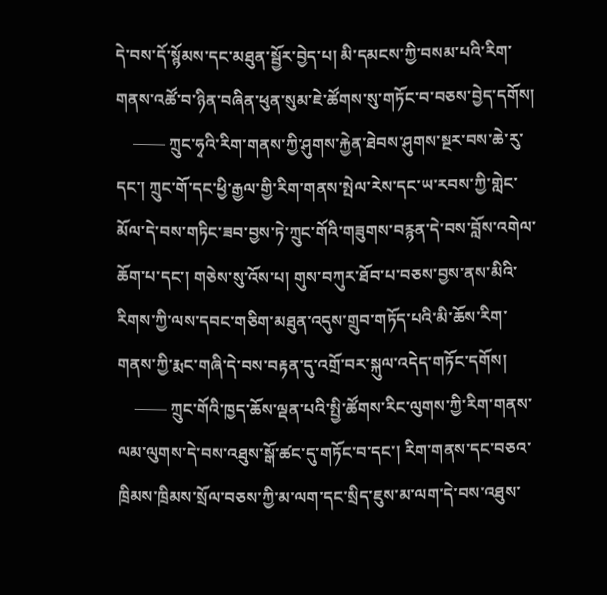དེ་བས་དོ་སྙོམས་དང་མཐུན་སྦྱོར་བྱེད་པ། མི་དམངས་ཀྱི་བསམ་པའི་རིག་གནས་འཚོ་བ་ཉིན་བཞིན་ཕུན་སུམ་ཇེ་ཚོགས་སུ་གཏོང་བ་བཅས་བྱེད་དགོས།
    —— ཀྲུང་ཧྭའི་རིག་གནས་ཀྱི་ཤུགས་རྐྱེན་ཐེབས་ཤུགས་སྔར་བས་ཆེ་རུ་དང་། ཀྲུང་གོ་དང་ཕྱི་རྒྱལ་གྱི་རིག་གནས་སྤེལ་རེས་དང་ཡ་རབས་ཀྱི་གླེང་མོལ་དེ་བས་གཏིང་ཟབ་བྱས་ཏེ་ཀྲུང་གོའི་གཟུགས་བརྙན་དེ་བས་བློས་འགེལ་ཆོག་པ་དང་། གཅེས་སུ་འོས་པ། གུས་བཀུར་ཐོབ་པ་བཅས་བྱས་ནས་མིའི་རིགས་ཀྱི་ལས་དབང་གཅིག་མཐུན་འདུས་གྲུབ་གཏོད་པའི་མི་ཆོས་རིག་གནས་ཀྱི་རྨང་གཞི་དེ་བས་བརྟན་དུ་འགྲོ་བར་སྐུལ་འདེད་གཏོང་དགོས།
    —— ཀྲུང་གོའི་ཁྱད་ཆོས་ལྡན་པའི་སྤྱི་ཚོགས་རིང་ལུགས་ཀྱི་རིག་གནས་ལམ་ལུགས་དེ་བས་འཐུས་སྒོ་ཚང་དུ་གཏོང་བ་དང་། རིག་གནས་དང་བཅའ་ཁྲིམས་ཁྲིམས་སྲོལ་བཅས་ཀྱི་མ་ལག་དང་སྲིད་ཇུས་མ་ལག་དེ་བས་འཐུས་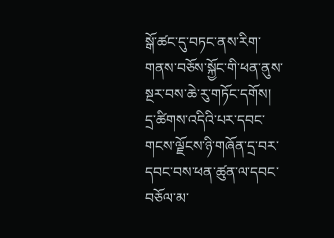སྒོ་ཚང་དུ་བཏང་ནས་རིག་གནས་བཅོས་སྐྱོང་གི་ཕན་ནུས་སྔར་བས་ཆེ་རུ་གཏོང་དགོས།
དྲ་ཚིགས་འདིའི་པར་དབང་གངས་ལྗོངས་ཉི་གཞོན་དྲ་བར་དབང་བས་ཕན་ཚུན་ལ་དབང་བཅོལ་མ་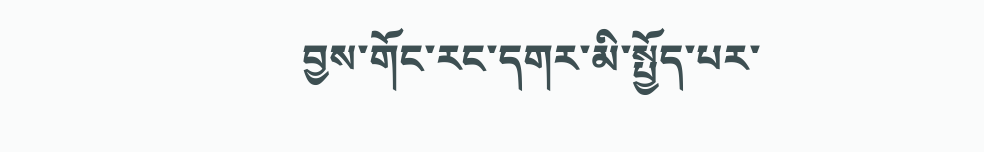བྱས་གོང་རང་དགར་མི་སྤྱོད་པར་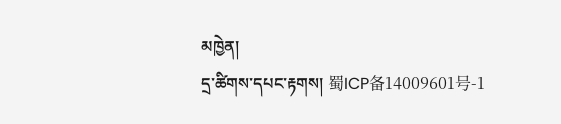མཁྱེན།
དྲ་ཚིགས་དཔང་རྟགས། 蜀ICP备14009601号-1